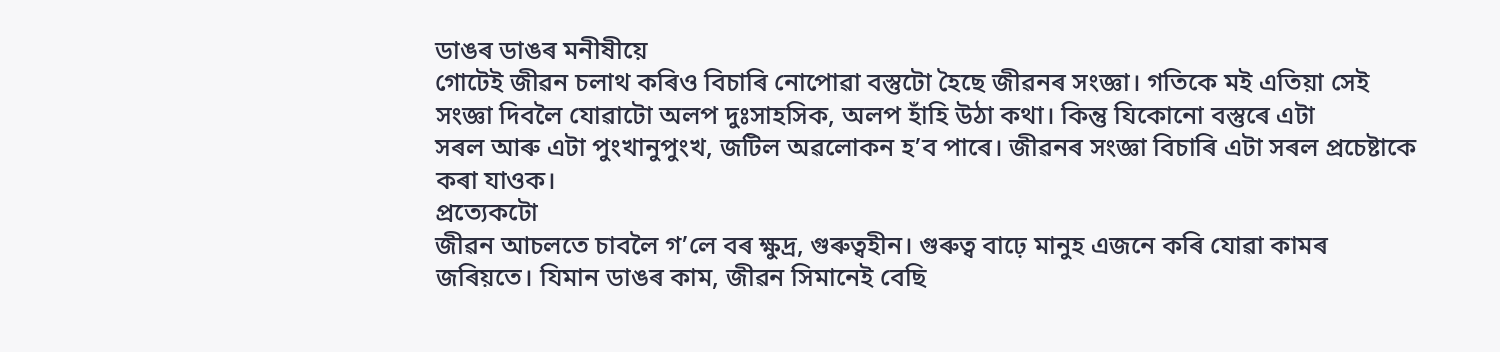ডাঙৰ ডাঙৰ মনীষীয়ে
গোটেই জীৱন চলাথ কৰিও বিচাৰি নোপোৱা বস্তুটো হৈছে জীৱনৰ সংজ্ঞা। গতিকে মই এতিয়া সেই
সংজ্ঞা দিবলৈ যোৱাটো অলপ দুঃসাহসিক, অলপ হাঁহি উঠা কথা। কিন্তু যিকোনো বস্তুৰে এটা
সৰল আৰু এটা পুংখানুপুংখ, জটিল অৱলোকন হ’ব পাৰে। জীৱনৰ সংজ্ঞা বিচাৰি এটা সৰল প্ৰচেষ্টাকে
কৰা যাওক।
প্ৰত্যেকটো
জীৱন আচলতে চাবলৈ গ’লে বৰ ক্ষুদ্ৰ, গুৰুত্বহীন। গুৰুত্ব বাঢ়ে মানুহ এজনে কৰি যোৱা কামৰ
জৰিয়তে। যিমান ডাঙৰ কাম, জীৱন সিমানেই বেছি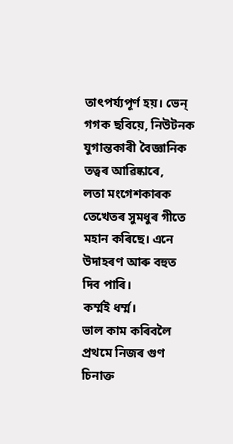তাৎপৰ্য্যপূৰ্ণ হয়। ভেন্ গগক ছবিয়ে, নিউটনক যুগান্তকাৰী বৈজ্ঞানিক তত্বৰ আৱিষ্কাৰে,
লতা মংগেশকাৰক তেখেতৰ সুমধুৰ গীতে মহান কৰিছে। এনে উদাহৰণ আৰু বহুত দিব পাৰি।
কৰ্ম্মই ধৰ্ম্ম।
ভাল কাম কৰিবলৈ প্ৰথমে নিজৰ গুণ চিনাক্ত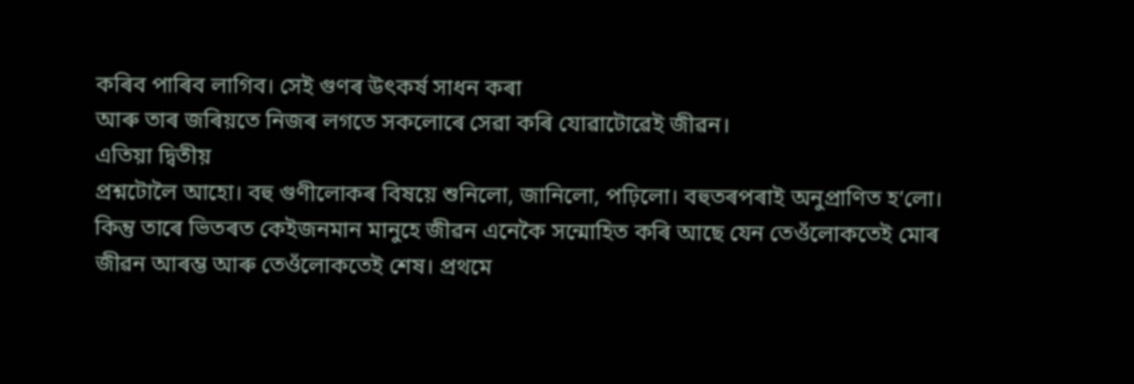কৰিব পাৰিব লাগিব। সেই গুণৰ উৎকৰ্ষ সাধন কৰা
আৰু তাৰ জৰিয়তে নিজৰ লগতে সকলোৰে সেৱা কৰি যোৱাটোৱেই জীৱন।
এতিয়া দ্বিতীয়
প্ৰশ্নটোলৈ আহো। বহু গুণীলোকৰ বিষয়ে শুনিলো, জানিলো, পঢ়িলো। বহুতৰপৰাই অনুপ্ৰাণিত হ’লো।
কিন্তু তাৰে ভিতৰত কেইজনমান মানুহে জীৱন এনেকৈ সন্মোহিত কৰি আছে যেন তেওঁলোকতেই মোৰ
জীৱন আৰম্ভ আৰু তেওঁলোকতেই শেষ। প্ৰথমে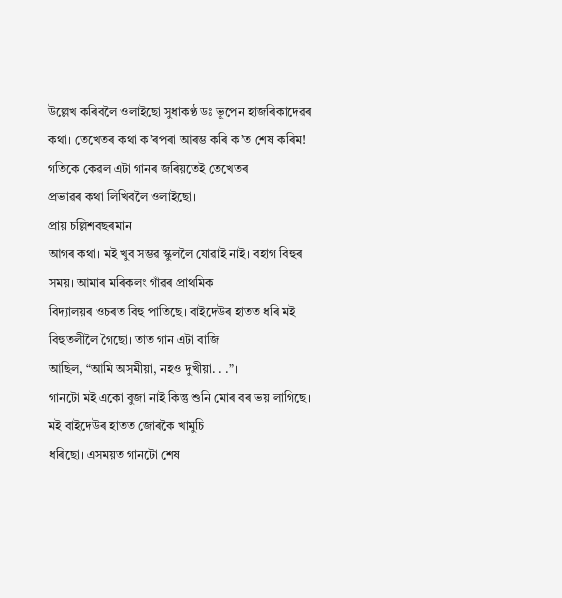উল্লেখ কৰিবলৈ ওলাইছো সুধাকণ্ঠ ডঃ ভূপেন হাজৰিকাদেৱৰ
কথা। তেখেতৰ কথা ক’ৰপৰা আৰম্ভ কৰি ক’ত শেষ কৰিম! গতিকে কেৱল এটা গানৰ জৰিয়তেই তেখেতৰ
প্ৰভাৱৰ কথা লিখিবলৈ ওলাইছো।
প্ৰায় চল্লিশবছৰমান
আগৰ কথা। মই খুব সম্ভৱ স্কুললৈ যোৱাই নাই। বহাগ বিহুৰ সময়। আমাৰ মৰিকলং গাঁৱৰ প্ৰাথমিক
বিদ্যালয়ৰ ওচৰত বিহু পাতিছে। বাইদেউৰ হাতত ধৰি মই বিহুতলীলৈ গৈছো। তাত গান এটা বাজি
আছিল, “আমি অসমীয়া, নহও দুখীয়া. . .”।
গানটো মই একো বুজা নাই কিন্তু শুনি মোৰ বৰ ভয় লাগিছে। মই বাইদেউৰ হাতত জোৰকৈ খামুচি
ধৰিছো। এসময়ত গানটো শেষ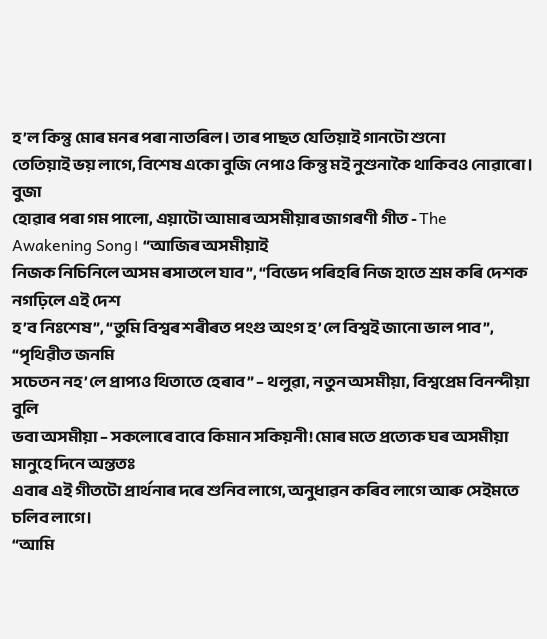হ’ল কিন্তু মোৰ মনৰ পৰা নাতৰিল। তাৰ পাছত যেতিয়াই গানটো শুনো
তেতিয়াই ভয় লাগে, বিশেষ একো বুজি নেপাও কিন্তু মই নুশুনাকৈ থাকিবও নোৱাৰো।
বুজা
হোৱাৰ পৰা গম পালো, এয়াটো আমাৰ অসমীয়াৰ জাগৰণী গীত - The
Awakening Song। “আজিৰ অসমীয়াই
নিজক নিচিনিলে অসম ৰসাতলে যাব”, “বিভেদ পৰিহৰি নিজ হাতে শ্ৰম কৰি দেশক নগঢ়িলে এই দেশ
হ’ব নিঃশেষ”, “তুমি বিশ্বৰ শৰীৰত পংগু অংগ হ’লে বিশ্বই জানো ভাল পাব”, “পৃথিৱীত জনমি
সচেতন নহ’লে প্ৰাপ্যও থিতাতে হেৰাব” – থলুৱা, নতুন অসমীয়া, বিশ্বপ্ৰেম বিনন্দীয়া বুলি
ভবা অসমীয়া – সকলোৰে বাবে কিমান সকিয়নী! মোৰ মতে প্ৰত্যেক ঘৰ অসমীয়া মানুহে দিনে অন্ততঃ
এবাৰ এই গীতটো প্ৰাৰ্থনাৰ দৰে শুনিব লাগে, অনুধাৱন কৰিব লাগে আৰু সেইমতে চলিব লাগে।
“আমি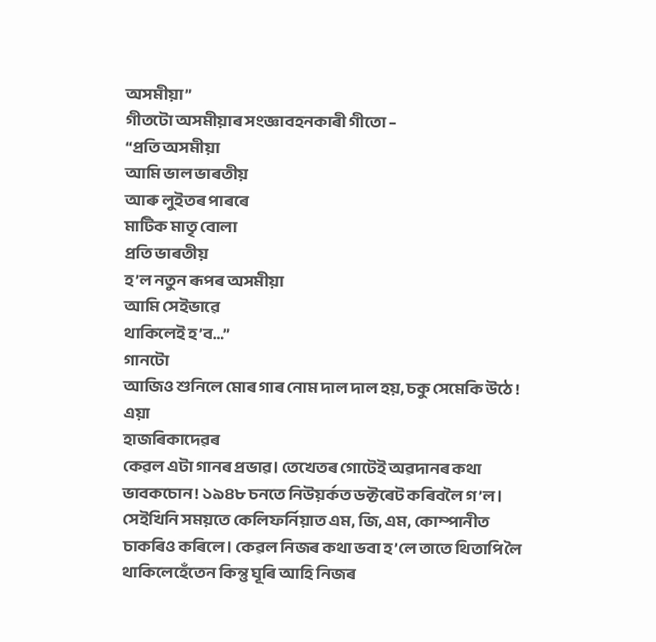অসমীয়া”
গীতটো অসমীয়াৰ সংজ্ঞাবহনকাৰী গীতো –
“প্ৰতি অসমীয়া
আমি ভাল ভাৰতীয়
আৰু লুইতৰ পাৰৰে
মাটিক মাতৃ বোলা
প্ৰতি ভাৰতীয়
হ’ল নতুন ৰূপৰ অসমীয়া
আমি সেইভাৱে
থাকিলেই হ’ব…”
গানটো
আজিও শুনিলে মোৰ গাৰ নোম দাল দাল হয়, চকু সেমেকি উঠে !
এয়া
হাজৰিকাদেৱৰ
কেৱল এটা গানৰ প্ৰভাৱ। তেখেতৰ গোটেই অৱদানৰ কথা ভাবকচোন ! ১৯৪৮ চনতে নিউয়ৰ্কত ডক্টৰেট কৰিবলৈ গ’ল। সেইখিনি সময়তে কেলিফৰ্নিয়াত এম, জি, এম, কোম্পানীত চাকৰিও কৰিলে। কেৱল নিজৰ কথা ভবা হ’লে তাতে থিতাপি লৈ থাকিলেহেঁতেন কিন্তু ঘূৰি আহি নিজৰ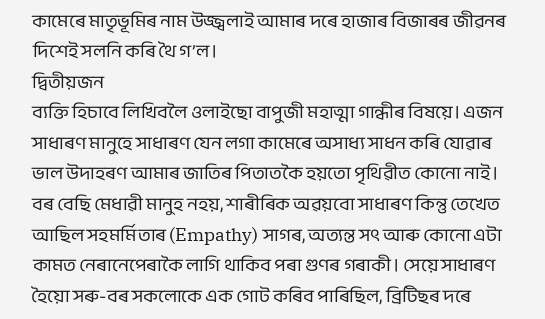কামেৰে মাতৃভূমিৰ নাম উজ্জ্বলাই আমাৰ দৰে হাজাৰ বিজাৰৰ জীৱনৰ দিশেই সলনি কৰি থৈ গ’ল।
দ্বিতীয়জন
ব্যক্তি হিচাবে লিখিবলৈ ওলাইছো বাপুজী মহাত্মা গান্ধীৰ বিষয়ে। এজন সাধাৰণ মানুহে সাধাৰণ যেন লগা কামেৰে অসাধ্য সাধন কৰি যোৱাৰ ভাল উদাহৰণ আমাৰ জাতিৰ পিতাতকৈ হয়তো পৃথিৱীত কোনো নাই। বৰ বেছি মেধাৱী মানুহ নহয়, শাৰীৰিক অৱয়বো সাধাৰণ কিন্তু তেখেত আছিল সহমৰ্মিতাৰ (Empathy) সাগৰ, অত্যন্ত সৎ আৰু কোনো এটা কামত নেৰানেপেৰাকৈ লাগি থাকিব পৰা গুণৰ গৰাকী। সেয়ে সাধাৰণ হৈয়ো সৰু-বৰ সকলোকে এক গোট কৰিব পাৰিছিল, ব্ৰিটিছৰ দৰে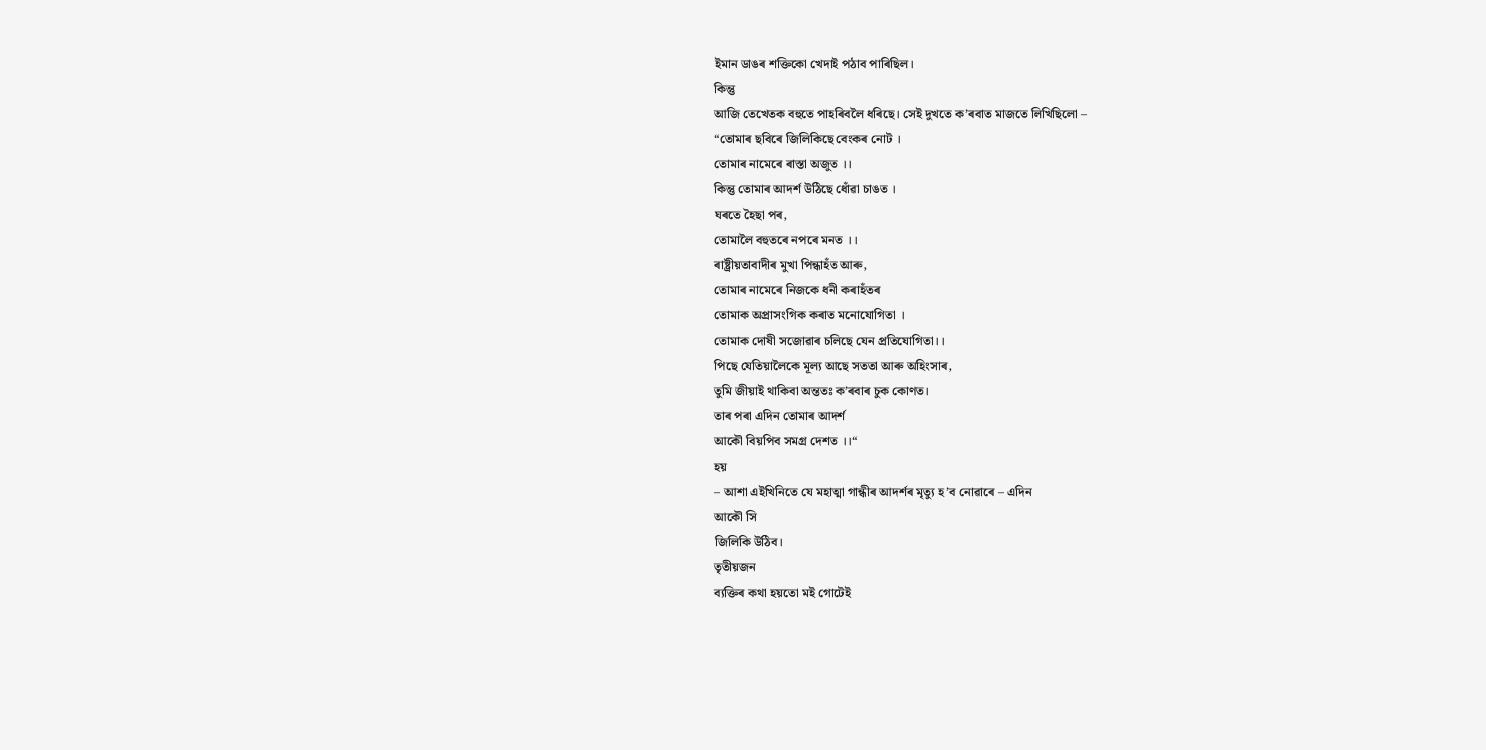ইমান ডাঙৰ শক্তিকো খেদাই পঠাব পাৰিছিল।
কিন্তু
আজি তেখেতক বহুতে পাহৰিবলৈ ধৰিছে। সেই দুখতে ক’ৰবাত মাজতে লিখিছিলো –
“তোমাৰ ছবিৰে জিলিকিছে বেংকৰ নোট ।
তোমাৰ নামেৰে ৰাস্তা অজুত ।।
কিন্তু তোমাৰ আদৰ্শ উঠিছে ধোঁৱা চাঙত ।
ঘৰতে হৈছা পৰ,
তোমালৈ বহুতৰে নপৰে মনত ।।
ৰাষ্ট্ৰীয়তাবাদীৰ মুখা পিন্ধাহঁত আৰু,
তোমাৰ নামেৰে নিজকে ধনী কৰাহঁতৰ
তোমাক অপ্রাসংগিক কৰাত মনোযোগিতা ।
তোমাক দোষী সজোৱাৰ চলিছে যেন প্ৰতিযোগিতা।।
পিছে যেতিয়ালৈকে মূল্য আছে সততা আৰু অহিংসাৰ,
তুমি জীয়াই থাকিবা অন্ততঃ কʼৰবাৰ চুক কোণত।
তাৰ পৰা এদিন তোমাৰ আদৰ্শ
আকৌ বিয়পিব সমগ্ৰ দেশত ।।“
হয়
– আশা এইখিনিতে যে মহাত্মা গান্ধীৰ আদৰ্শৰ মৃত্যু হ’ব নোৱাৰে – এদিন
আকৌ সি
জিলিকি উঠিব।
তৃতীয়জন
ব্যক্তিৰ কথা হয়তো মই গোটেই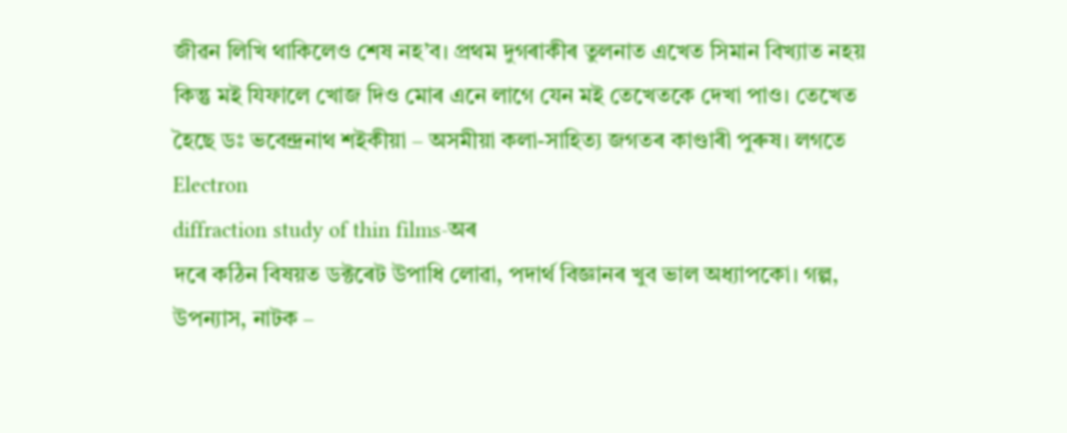জীৱন লিখি থাকিলেও শেষ নহ’ব। প্ৰথম দুগৰাকীৰ তুলনাত এখেত সিমান বিখ্যাত নহয় কিন্তু মই যিফালে খোজ দিও মোৰ এনে লাগে যেন মই তেখেতকে দেখা পাও। তেখেত হৈছে ডঃ ভবেন্দ্ৰনাথ শইকীয়া – অসমীয়া কলা-সাহিত্য জগতৰ কাণ্ডাৰী পুৰুষ। লগতে Electron
diffraction study of thin films-অৰ
দৰে কঠিন বিষয়ত ডক্টৰেট উপাধি লোৱা, পদাৰ্থ বিজ্ঞানৰ খুব ভাল অধ্যাপকো। গল্প, উপন্যাস, নাটক –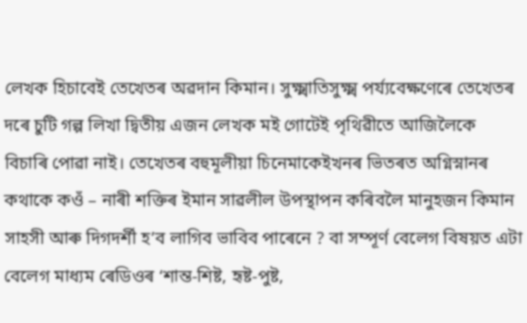লেখক হিচাবেই তেখেতৰ অৱদান কিমান। সুক্ষ্মাতিসুক্ষ্ম পৰ্য্যবেক্ষণেৰে তেখেতৰ দৰে চুটি গল্প লিখা দ্বিতীয় এজন লেখক মই গোটেই পৃথিৱীতে আজিলৈকে বিচাৰি পোৱা নাই। তেখেতৰ বহুমূলীয়া চিনেমাকেইখনৰ ভিতৰত অগ্নিস্নানৰ কথাকে কওঁ – নাৰী শক্তিৰ ইমান সাৱলীল উপস্থাপন কৰিবলৈ মানুহজন কিমান সাহসী আৰু দিগদৰ্শী হ’ব লাগিব ভাবিব পাৰেনে ? বা সম্পূৰ্ণ বেলেগ বিষয়ত এটা বেলেগ মাধ্যম ৰেডিওৰ ‘শান্ত-শিষ্ট, হৃষ্ট-পুষ্ট,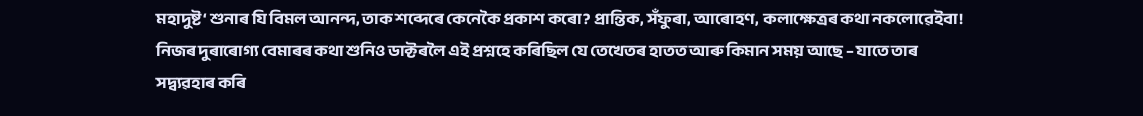মহাদুষ্ট‘ শুনাৰ যি বিমল আনন্দ, তাক শব্দেৰে কেনেকৈ প্ৰকাশ কৰো? প্ৰান্তিক, সঁফুৰা, আৰোহণ, কলাক্ষেত্ৰৰ কথা নকলোৱেইবা! নিজৰ দুৰাৰোগ্য বেমাৰৰ কথা শুনিও ডাক্টৰলৈ এই প্ৰশ্নহে কৰিছিল যে তেখেতৰ হাতত আৰু কিমান সময় আছে – যাতে তাৰ সদ্ব্যৱহাৰ কৰি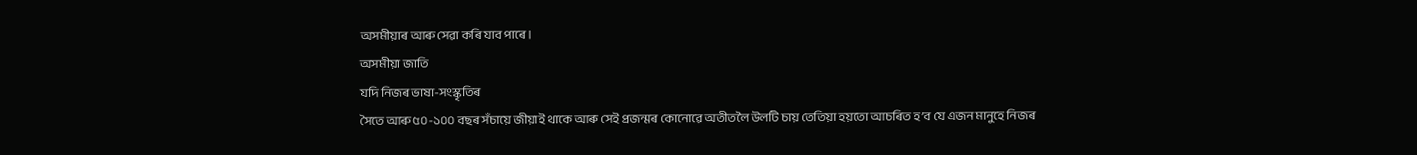অসমীয়াৰ আৰু সেৱা কৰি যাব পাৰে।
অসমীয়া জাতি
যদি নিজৰ ভাষা-সংস্কৃতিৰ
সৈতে আৰু ৫০-১০০ বছৰ সঁচায়ে জীয়াই থাকে আৰু সেই প্ৰজন্মৰ কোনোৱে অতীতলৈ উলটি চায় তেতিয়া হয়তো আচৰিত হ’ব যে এজন মানুহে নিজৰ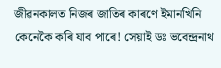জীৱনকালত নিজৰ জাতিৰ কাৰণে ইমানখিনি কেনেকৈ কৰি যাব পাৰে! সেয়াই ডঃ ভবেন্দ্ৰনাথ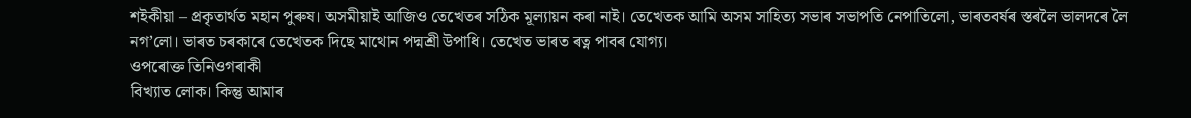শইকীয়া – প্ৰকৃতাৰ্থত মহান পুৰুষ। অসমীয়াই আজিও তেখেতৰ সঠিক মূল্যায়ন কৰা নাই। তেখেতক আমি অসম সাহিত্য সভাৰ সভাপতি নেপাতিলো, ভাৰতবৰ্ষৰ স্তৰলৈ ভালদৰে লৈ নগ’লো। ভাৰত চৰকাৰে তেখেতক দিছে মাথোন পদ্মশ্ৰী উপাধি। তেখেত ভাৰত ৰত্ন পাবৰ যোগ্য।
ওপৰোক্ত তিনিওগৰাকী
বিখ্যাত লোক। কিন্তু আমাৰ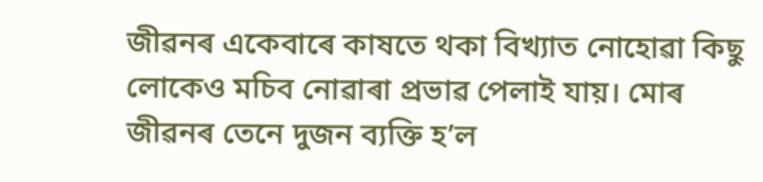জীৱনৰ একেবাৰে কাষতে থকা বিখ্যাত নোহোৱা কিছু লোকেও মচিব নোৱাৰা প্ৰভাৱ পেলাই যায়। মোৰ জীৱনৰ তেনে দুজন ব্যক্তি হ’ল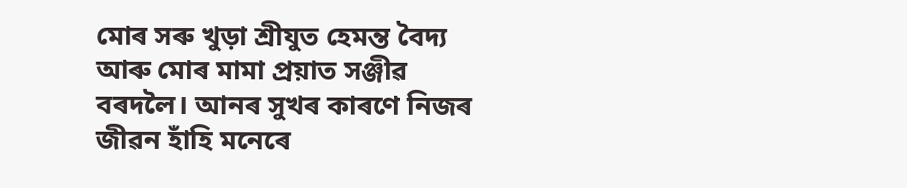মোৰ সৰু খুড়া শ্ৰীযুত হেমন্ত বৈদ্য আৰু মোৰ মামা প্ৰয়াত সঞ্জীৱ বৰদলৈ। আনৰ সুখৰ কাৰণে নিজৰ জীৱন হাঁহি মনেৰে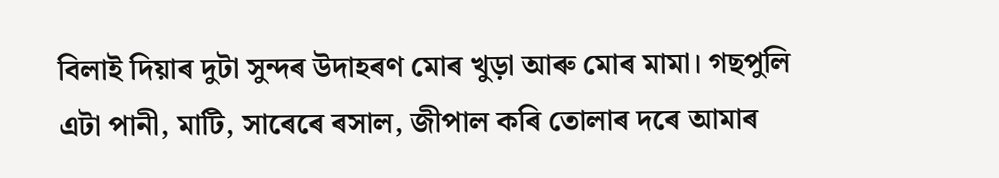বিলাই দিয়াৰ দুটা সুন্দৰ উদাহৰণ মোৰ খুড়া আৰু মোৰ মামা। গছপুলি এটা পানী, মাটি, সাৰেৰে ৰসাল, জীপাল কৰি তোলাৰ দৰে আমাৰ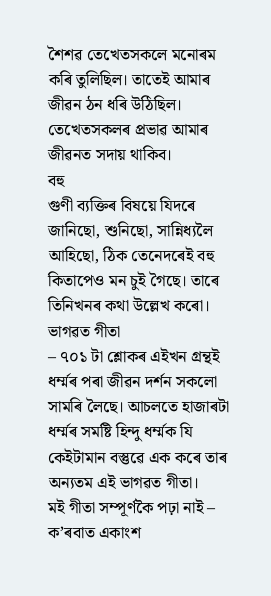শৈশৱ তেখেতসকলে মনোৰম কৰি তুলিছিল। তাতেই আমাৰ জীৱন ঠন ধৰি উঠিছিল। তেখেতসকলৰ প্ৰভাৱ আমাৰ জীৱনত সদায় থাকিব।
বহু
গুণী ব্যক্তিৰ বিষয়ে যিদৰে জানিছো, শুনিছো, সান্নিধ্যলৈ আহিছো, ঠিক তেনেদৰেই বহু কিতাপেও মন চুই গৈছে। তাৰে তিনিখনৰ কথা উল্লেখ কৰো।
ভাগৱত গীতা
– ৭০১ টা শ্লোকৰ এইখন গ্ৰন্থই ধৰ্ম্মৰ পৰা জীৱন দৰ্শন সকলো সামৰি লৈছে। আচলতে হাজাৰটা
ধৰ্ম্মৰ সমষ্টি হিন্দু ধৰ্ম্মক যি কেইটামান বস্তুৱে এক কৰে তাৰ অন্যতম এই ভাগৱত গীতা।
মই গীতা সম্পূৰ্ণকৈ পঢ়া নাই – ক’ৰবাত একাংশ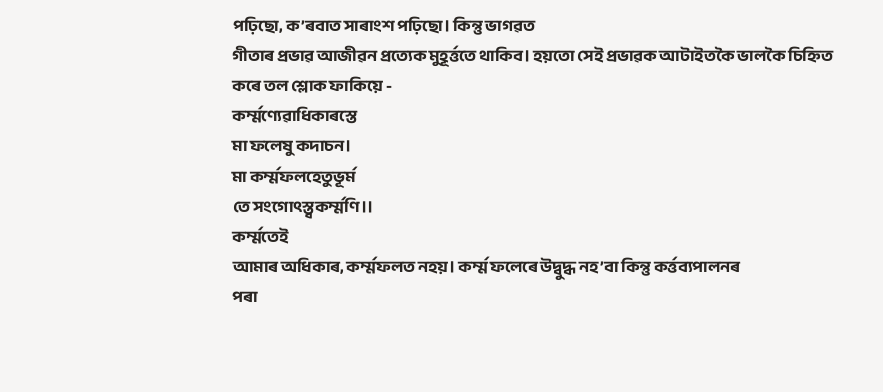পঢ়িছো, ক’ৰবাত সাৰাংশ পঢ়িছো। কিন্তু ভাগৱত
গীতাৰ প্ৰভাৱ আজীৱন প্ৰত্যেক মুহূৰ্ত্ততে থাকিব। হয়তো সেই প্ৰভাৱক আটাইতকৈ ভালকৈ চিহ্নিত
কৰে তল শ্লোক ফাকিয়ে -
কৰ্ম্মণ্যেৱাধিকাৰস্তে
মা ফলেষু কদাচন।
মা কৰ্ম্মফলহেতুভূৰ্ম
তে সংগোৎস্ত্বকৰ্ম্মণি।।
কৰ্ম্মতেই
আমাৰ অধিকাৰ, কৰ্ম্মফলত নহয়। কৰ্ম্ম ফলেৰে উদ্বুদ্ধ নহ’বা কিন্তু কৰ্ত্তব্যপালনৰ
পৰা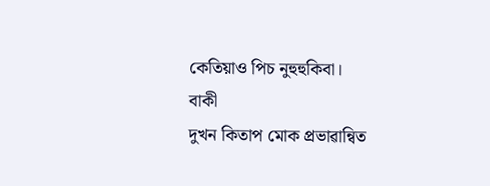কেতিয়াও পিচ নুহুহুকিবা।
বাকী
দুখন কিতাপ মোক প্ৰভাৱান্বিত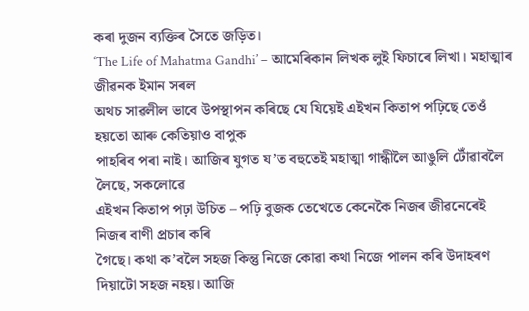কৰা দুজন ব্যক্তিৰ সৈতে জড়িত।
‘The Life of Mahatma Gandhi’ – আমেৰিকান লিখক লুই ফিচাৰে লিখা। মহাত্মাৰ জীৱনক ইমান সৰল
অথচ সাৱলীল ভাবে উপস্থাপন কৰিছে যে যিয়েই এইখন কিতাপ পঢ়িছে তেওঁ হয়তো আৰু কেতিয়াও বাপুক
পাহৰিব পৰা নাই। আজিৰ যুগত য’ত বহুতেই মহাত্মা গান্ধীলৈ আঙুলি টোঁৱাবলৈ লৈছে, সকলোৱে
এইখন কিতাপ পঢ়া উচিত – পঢ়ি বুজক তেখেতে কেনেকৈ নিজৰ জীৱনেৰেই নিজৰ বাণী প্ৰচাৰ কৰি
গৈছে। কথা ক’বলৈ সহজ কিন্তু নিজে কোৱা কথা নিজে পালন কৰি উদাহৰণ দিয়াটো সহজ নহয়। আজি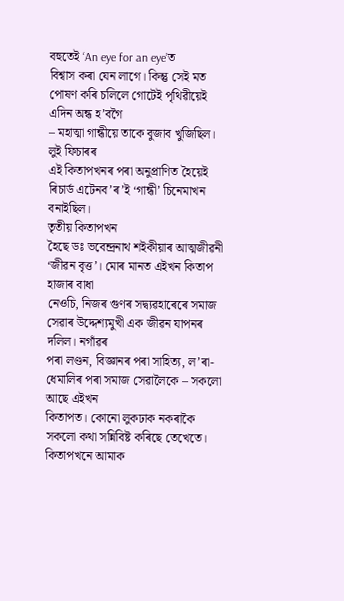বহুতেই ‘An eye for an eye’ত
বিশ্বাস কৰা যেন লাগে। কিন্তু সেই মত পোষণ কৰি চলিলে গোটেই পৃথিৱীয়েই এদিন অন্ধ হ’বগৈ
– মহাত্মা গান্ধীয়ে তাকে বুজাব খুজিছিল।
লুই ফিচাৰৰ
এই কিতাপখনৰ পৰা অনুপ্ৰাণিত হৈয়েই ৰিচাৰ্ড এটেনব’ৰ’ই ‘গান্ধী’ চিনেমাখন বনাইছিল।
তৃতীয় কিতাপখন
হৈছে ডঃ ভবেন্দ্ৰনাথ শইকীয়াৰ আত্মজীৱনী ‘জীৱন বৃত্ত’। মোৰ মানত এইখন কিতাপ হাজাৰ বাধা
নেওচি, নিজৰ গুণৰ সদ্ব্যৱহাৰেৰে সমাজ সেৱাৰ উদ্দেশ্যমুখী এক জীৱন যাপনৰ দলিল। নগাঁৱৰ
পৰা লণ্ডন, বিজ্ঞানৰ পৰা সাহিত্য, ল’ৰা-ধেমালিৰ পৰা সমাজ সেৱালৈকে – সকলো আছে এইখন
কিতাপত। কোনো লুকঢাক নকৰাকৈ সকলো কথা সন্নিবিষ্ট কৰিছে তেখেতে। কিতাপখনে আমাক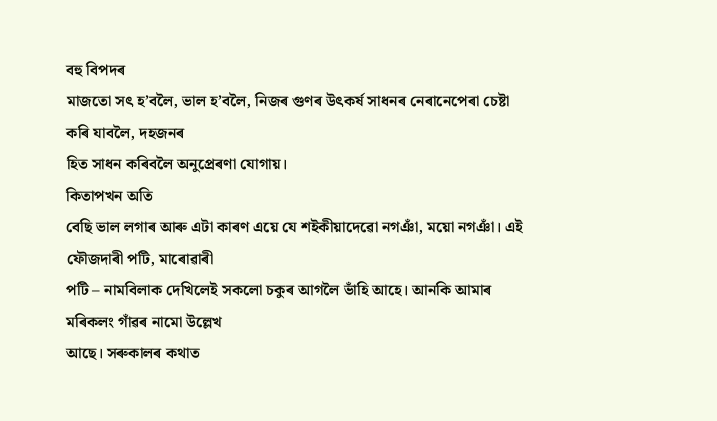বহু বিপদৰ
মাজতো সৎ হ’বলৈ, ভাল হ’বলৈ, নিজৰ গুণৰ উৎকৰ্ষ সাধনৰ নেৰানেপেৰা চেষ্টা কৰি যাবলৈ, দহজনৰ
হিত সাধন কৰিবলৈ অনুপ্ৰেৰণা যোগায়।
কিতাপখন অতি
বেছি ভাল লগাৰ আৰু এটা কাৰণ এয়ে যে শইকীয়াদেৱো নগঞাঁ, ময়ো নগঞাঁ। এই ফৌজদাৰী পটি, মাৰোৱাৰী
পটি – নামবিলাক দেখিলেই সকলো চকুৰ আগলৈ ভাঁহি আহে। আনকি আমাৰ মৰিকলং গাঁৱৰ নামো উল্লেখ
আছে। সৰুকালৰ কথাত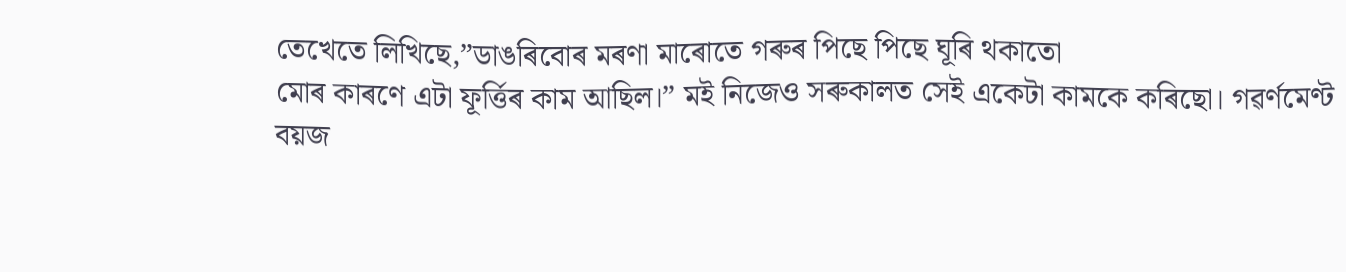তেখেতে লিখিছে,”ডাঙৰিবোৰ মৰণা মাৰোতে গৰুৰ পিছে পিছে ঘূৰি থকাতো
মোৰ কাৰণে এটা ফূৰ্ত্তিৰ কাম আছিল।” মই নিজেও সৰুকালত সেই একেটা কামকে কৰিছো। গৱৰ্ণমেণ্ট
বয়জ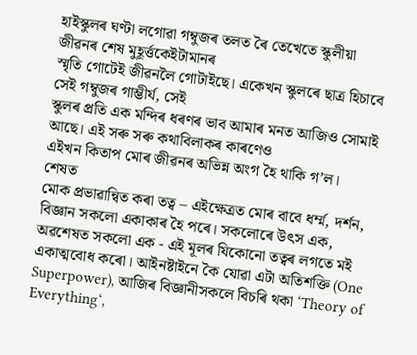হাইস্কুলৰ ঘণ্টা লগোৱা গম্বুজৰ তলত ৰৈ তেখেতে স্কুলীয়া জীৱনৰ শেষ মুহূৰ্ত্তকেইটামানৰ
স্মৃতি গোটেই জীৱনলৈ গোটাইছে। একেখন স্কুলৰে ছাত্ৰ হিচাবে সেই গম্বুজৰ গাম্ভীৰ্য, সেই
স্কুলৰ প্ৰতি এক মন্দিৰ ধৰণৰ ভাব আমাৰ মনত আজিও সোমাই আছে। এই সৰু সৰু কথাবিলাকৰ কাৰণেও
এইখন কিতাপ মোৰ জীৱনৰ অভিন্ন অংগ হৈ থাকি গ’ল।
শেষত
মোক প্ৰভাৱান্বিত কৰা তত্ব – এইক্ষেত্ৰত মোৰ বাবে ধৰ্ম্ম, দৰ্শন, বিজ্ঞান সকলো একাকাৰ হৈ পৰে। সকলোৰে উৎস এক, অৱশেষত সকলো এক - এই মূলৰ যিকোনো তত্বৰ লগতে মই একাত্মবোধ কৰো। আইনষ্টাইনে কৈ যোৱা এটা অতিশক্তি (One Superpower), আজিৰ বিজ্ঞানীসকলে বিচৰি থকা ‘Theory of Everything‘,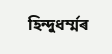হিন্দুধৰ্ম্মৰ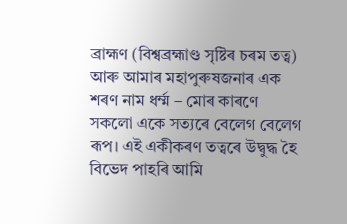ব্ৰাহ্মণ (বিশ্বব্ৰহ্মাণ্ড সৃষ্টিৰ চৰম তত্ব) আৰু আমাৰ মহাপুৰুষজনাৰ এক শৰণ নাম ধৰ্ম্ম – মোৰ কাৰণে সকলো একে সত্যৰে বেলেগ বেলেগ ৰূপ। এই একীকৰণ তত্বৰে উদ্বুদ্ধ হৈ বিভেদ পাহৰি আমি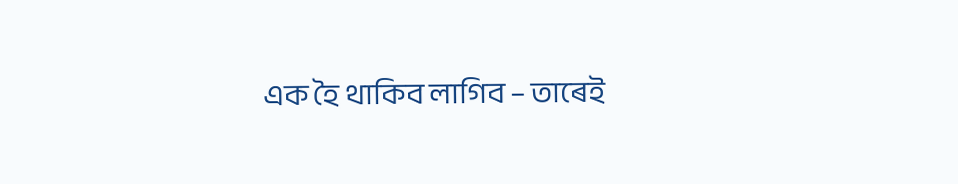এক হৈ থাকিব লাগিব – তাৰেই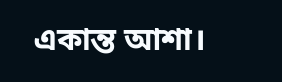একান্ত আশা।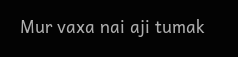Mur vaxa nai aji tumak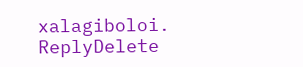xalagiboloi.
ReplyDelete